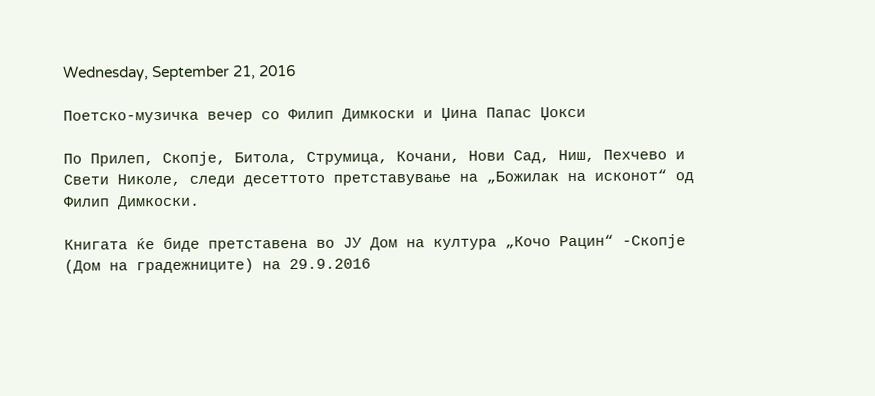Wednesday, September 21, 2016

Поетско-музичка вечер со Филип Димкоски и Џина Папас Џокси

По Прилеп, Скопје, Битола, Струмица, Кочани, Нови Сад, Ниш, Пехчево и Свети Николе, следи десеттото претставување на „Божилак на исконот“ од Филип Димкоски.

Книгата ќе биде претставена во ЈУ Дом на култура „Кочо Рацин“ -Скопје (Дом на градежниците) на 29.9.2016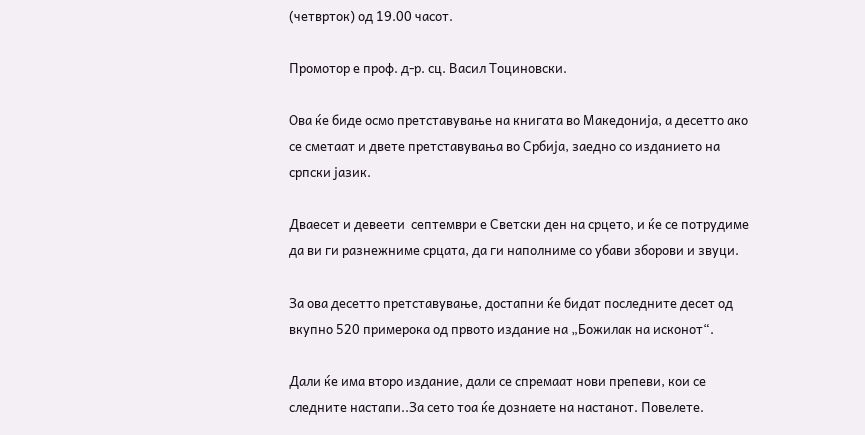(четврток) од 19.00 часот.

Промотор е проф. д-р. сц. Васил Тоциновски.

Ова ќе биде осмо претставување на книгата во Македонија, а десетто ако се сметаат и двете претставувања во Србија, заедно со изданието на српски јазик.

Дваесет и девеети  септември е Светски ден на срцето, и ќе се потрудиме да ви ги разнежниме срцата, да ги наполниме со убави зборови и звуци.

За ова десетто претставување, достапни ќе бидат последните десет од вкупно 520 примерока од првото издание на „Божилак на исконот“.

Дали ќе има второ издание, дали се спремаат нови препеви, кои се следните настапи..За сето тоа ќе дознаете на настанот. Повелете.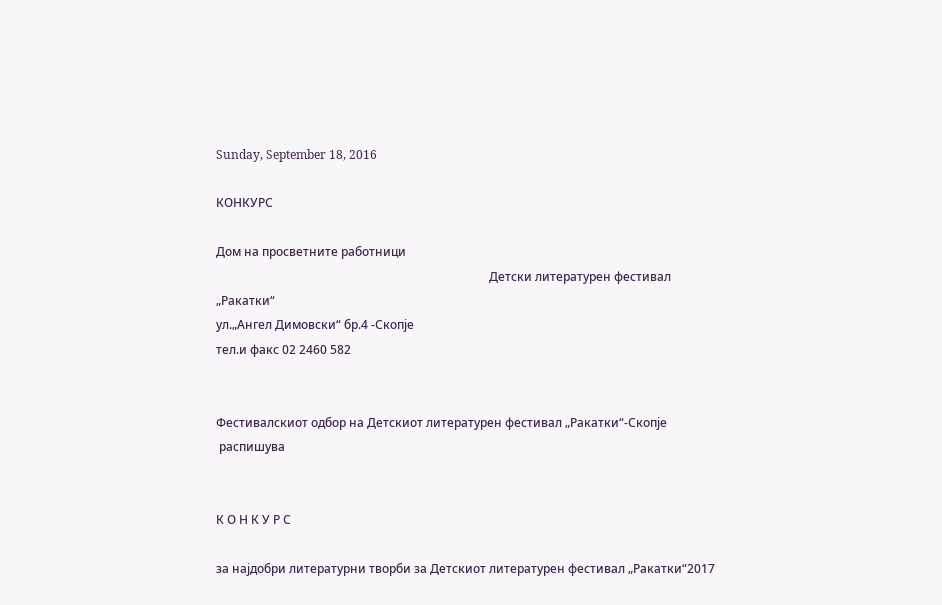Sunday, September 18, 2016

КОНКУРС

Дом на просветните работници
                                                                                           Детски литературен фестивал „Ракатки“
ул.„Ангел Димовски“ бр.4 -Скопје
тел.и факс 02 2460 582


Фестивалскиот одбор на Детскиот литературен фестивал „Ракатки“-Скопје
 распишува


К О Н К У Р С

за најдобри литературни творби за Детскиот литературен фестивал „Ракатки“2017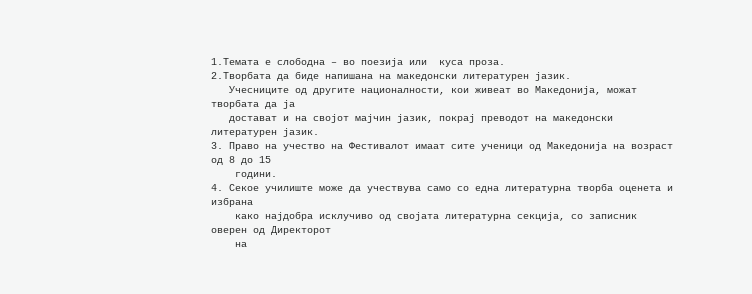1.Темата е слободна – во поезија или  куса проза.
2.Творбата да биде напишана на македонски литературен јазик.
   Учесниците од другите националности, кои живеат во Македонија, можат творбата да ја
   достават и на својот мајчин јазик, покрај преводот на македонски литературен јазик.
3. Право на учество на Фестивалот имаат сите ученици од Македонија на возраст од 8 до 15
    години.
4. Секое училиште може да учествува само со една литературна творба оценета и  избрана
    како најдобра исклучиво од својата литературна секција, со записник оверен од Директорот
    на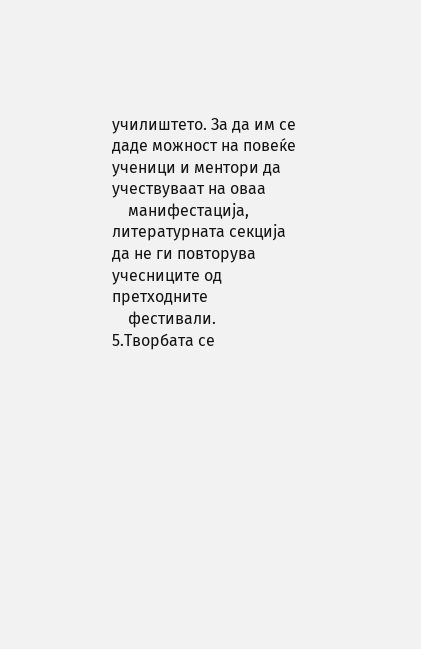училиштето. За да им се даде можност на повеќе ученици и ментори да учествуваат на оваа
    манифестација, литературната секција да не ги повторува учесниците од претходните
    фестивали.
5.Творбата се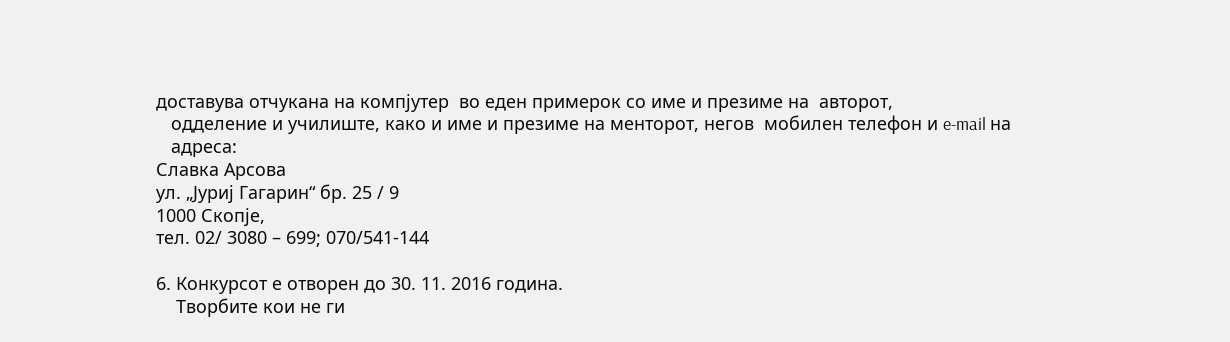доставува отчукана на компјутер  во еден примерок со име и презиме на  авторот,
   одделение и училиште, како и име и презиме на менторот, негов  мобилен телефон и e-mail на
   адреса:
Славка Арсова
ул. „Јуриј Гагарин“ бр. 25 / 9
1000 Скопје,
тел. 02/ 3080 – 699; 070/541-144

6. Конкурсот е отворен до 30. 11. 2016 година.
    Творбите кои не ги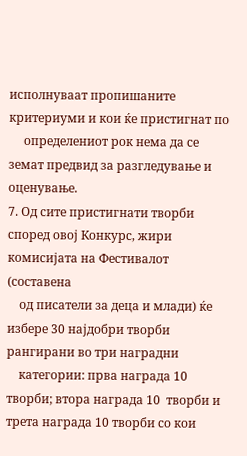исполнуваат пропишаните критериуми и кои ќе пристигнат по
     определениот рок нема да се земат предвид за разгледување и оценување.
7. Од сите пристигнати творби според овој Конкурс, жири комисијата на Фестивалот (составена
    од писатели за деца и млади) ќе избере 30 најдобри творби рангирани во три наградни
    категории: прва награда 10 творби; втора награда 10  творби и трета награда 10 творби со кои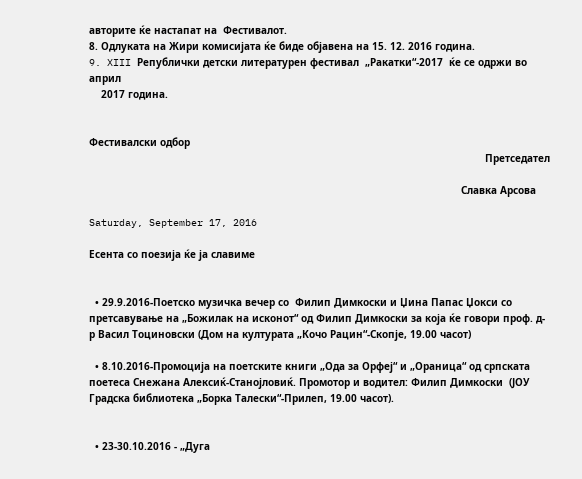авторите ќе настапат на  Фестивалот.
8. Одлуката на Жири комисијата ќе биде објавена на 15. 12. 2016 година.
9. XIII Републички детски литературен фестивал  „Ракатки“-2017  ќе се одржи во април
    2017 година.


Фестивалски одбор
                                                                                                                                    Претседател

                                                                                                                            Славка Арсова

Saturday, September 17, 2016

Есента со поезија ќе ја славиме


  • 29.9.2016-Поетско музичка вечер со  Филип Димкоски и Џина Папас Џокси со претсавување на „Божилак на исконот“ од Филип Димкоски за која ќе говори проф. д-р Васил Тоциновски (Дом на културата „Кочо Рацин“-Скопје, 19.00 часот)

  • 8.10.2016-Промоција на поетските книги „Ода за Орфеј“ и „Ораница“ од српската поетеса Снежана Алексиќ-Станојловиќ. Промотор и водител: Филип Димкоски  (ЈОУ Градска библиотека „Борка Талески“-Прилеп, 19.00 часот).


  • 23-30.10.2016 - „Дуга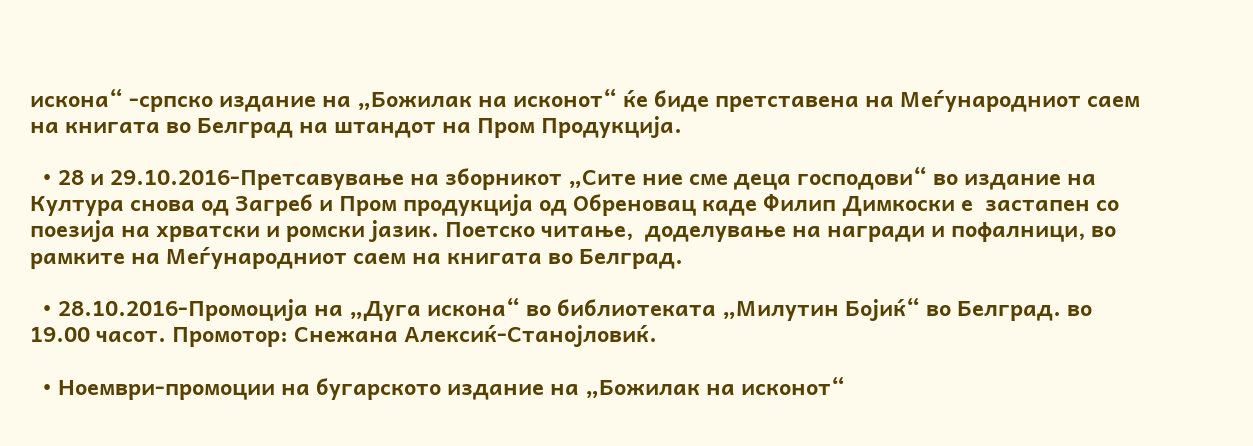искона“ -српско издание на „Божилак на исконот“ ќе биде претставена на Меѓународниот саем на книгата во Белград на штандот на Пром Продукција.

  • 28 и 29.10.2016-Претсавување на зборникот „Сите ние сме деца господови“ во издание на Култура снова од Загреб и Пром продукција од Обреновац каде Филип Димкоски е  застапен со поезија на хрватски и ромски јазик. Поетско читање,  доделување на награди и пофалници, во рамките на Меѓународниот саем на книгата во Белград.

  • 28.10.2016-Промоција на „Дуга искона“ во библиотеката „Милутин Бојиќ“ во Белград. во 19.00 часот. Промотор: Снежана Алексиќ-Станојловиќ.

  • Ноември-промоции на бугарското издание на „Божилак на исконот“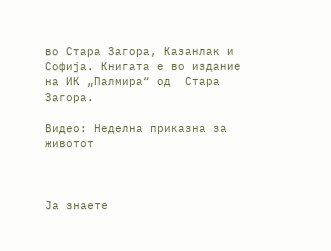во Стара Загора, Казанлак и Софија. Книгата е во издание на ИК „Палмира“ од  Стара Загора.

Видео: Неделна приказна за животот



Ја знаете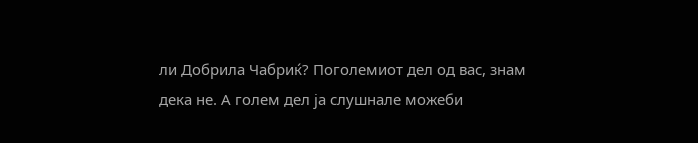ли Добрила Чабриќ? Поголемиот дел од вас, знам дека не. А голем дел ја слушнале можеби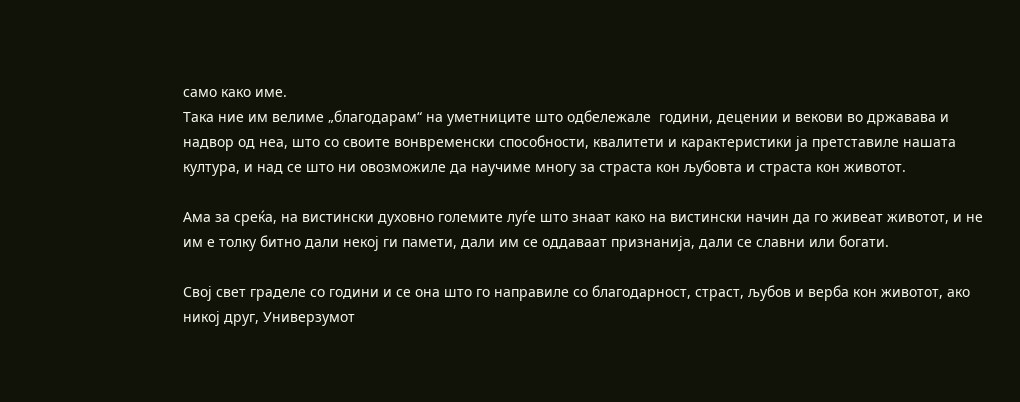само како име.
Така ние им велиме „благодарам“ на уметниците што одбележале  години, децении и векови во државава и надвор од неа, што со своите вонвременски способности, квалитети и карактеристики ја претставиле нашата култура, и над се што ни овозможиле да научиме многу за страста кон љубовта и страста кон животот.

Ама за среќа, на вистински духовно големите луѓе што знаат како на вистински начин да го живеат животот, и не им е толку битно дали некој ги памети, дали им се оддаваат признанија, дали се славни или богати.

Свој свет граделе со години и се она што го направиле со благодарност, страст, љубов и верба кон животот, ако никој друг, Универзумот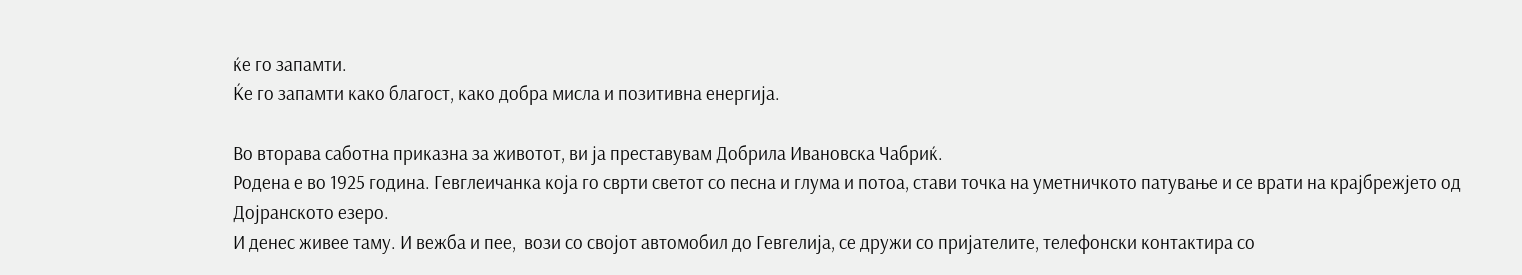ќе го запамти.
Ќе го запамти како благост, како добра мисла и позитивна енергија.

Во вторава саботна приказна за животот, ви ја преставувам Добрила Ивановска Чабриќ.
Родена е во 1925 година. Гевглеичанка која го сврти светот со песна и глума и потоа, стави точка на уметничкото патување и се врати на крајбрежјето од Дојранското езеро.
И денес живее таму. И вежба и пее,  вози со својот автомобил до Гевгелија, се дружи со пријателите, телефонски контактира со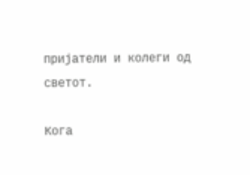пријатели и колеги од светот.

Кога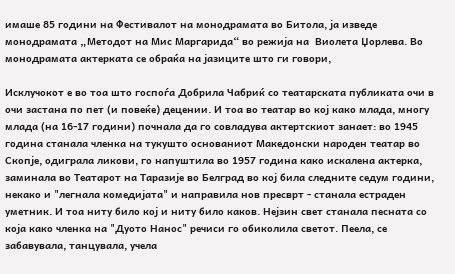имаше 85 години на Фестивалот на монодрамата во Битола, ја изведе монодрамата „Методот на Мис Маргарида“ во режија на  Виолета Џорлева. Во монодрамата актерката се обраќа на јазиците што ги говори,

Исклучокот е во тоа што госпоѓа Добрила Чабриќ со театарската публиката очи в очи застана по пет (и повеќе) децении. И тоа во театар во кој како млада, многу млада (на 16-17 години) почнала да го совладува актертскиот занает: во 1945 година станала членка на тукушто основаниот Македонски народен театар во Скопје, одиграла ликови, го напуштила во 1957 година како искалена актерка, заминала во Театарот на Таразије во Белград во кој била следните седум години, некако и "легнала комедијата" и направила нов пресврт - станала естраден уметник. И тоа ниту било кој и ниту било каков. Нејзин свет станала песната со која како членка на "Дуото Нанос" речиси го обиколила светот. Пеела, се забавувала, танцувала, учела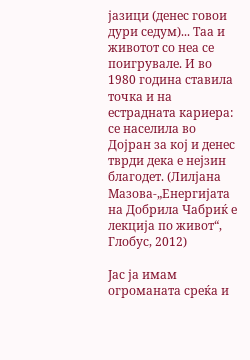јазици (денес говои дури седум)... Таа и животот со неа се поигрувале. И во 1980 година ставила точка и на естрадната кариера: се населила во Дојран за кој и денес тврди дека е нејзин благодет. (Лилјана Мазова-„Енергијата на Добрила Чабриќ е лекција по живот“, Глобус, 2012)

Јас ја имам огроманата среќа и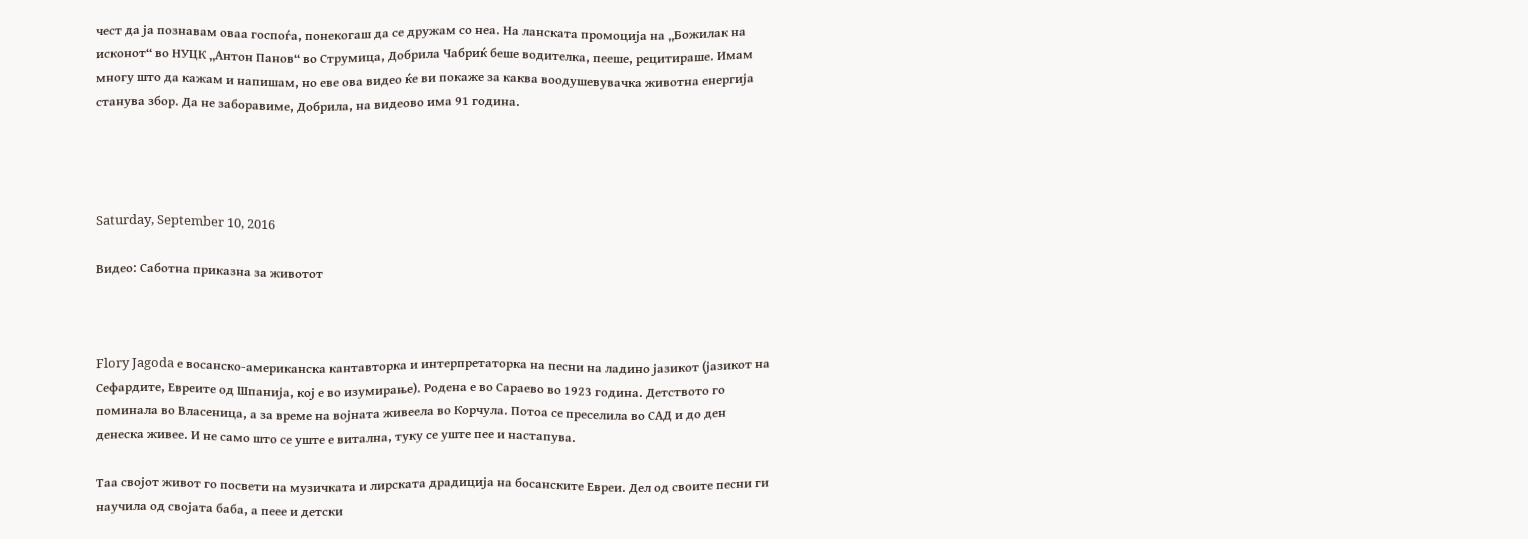чест да ја познавам оваа госпоѓа, понекогаш да се дружам со неа. На ланската промоција на „Божилак на исконот“ во НУЦК „Антон Панов“ во Струмица, Добрила Чабриќ беше водителка, пееше, рецитираше. Имам многу што да кажам и напишам, но еве ова видео ќе ви покаже за каква воодушевувачка животна енергија станува збор. Да не заборавиме, Добрила, на видеово има 91 година.




Saturday, September 10, 2016

Видео: Саботна приказна за животот



Flory Jagoda е восанско-американска кантавторка и интерпретаторка на песни на ладино јазикот (јазикот на Сефардите, Евреите од Шпанија, кој е во изумирање). Родена е во Сараево во 1923 година. Детството го поминала во Власеница, а за време на војната живеела во Корчула. Потоа се преселила во САД и до ден денеска живее. И не само што се уште е витална, туку се уште пее и настапува.

Таа својот живот го посвети на музичката и лирската драдиција на босанските Евреи. Дел од своите песни ги научила од својата баба, а пеее и детски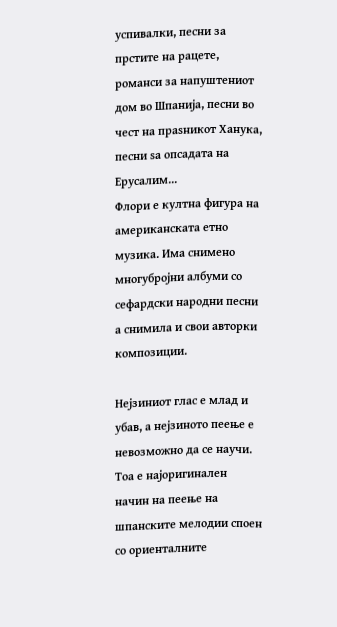успивалки, песни за прстите на рацете, романси за напуштениот дом во Шпанија, песни во чест на праѕникот Ханука, песни ѕа опсадата на Ерусалим...
Флори е култна фигура на американската етно музика. Има снимено многубројни албуми со сефардски народни песни а снимила и свои авторки композиции.

Нејзиниот глас е млад и убав, а нејзиното пеење е невозможно да се научи. Тоа е најоригинален начин на пеење на шпанските мелодии споен со ориенталните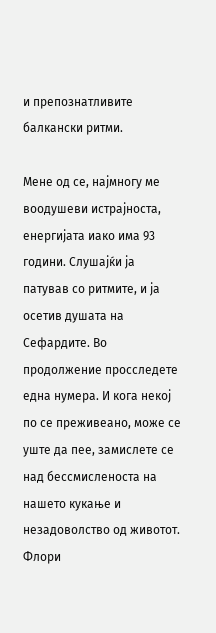и препознатливите балкански ритми.

Мене од се, најмногу ме воодушеви истрајноста, енергијата иако има 93 години. Слушајќи ја патував со ритмите, и ја осетив душата на Сефардите. Во продолжение просследете една нумера. И кога некој по се преживеано, може се уште да пее, замислете се над бессмисленоста на нашето кукање и незадоволство од животот. Флори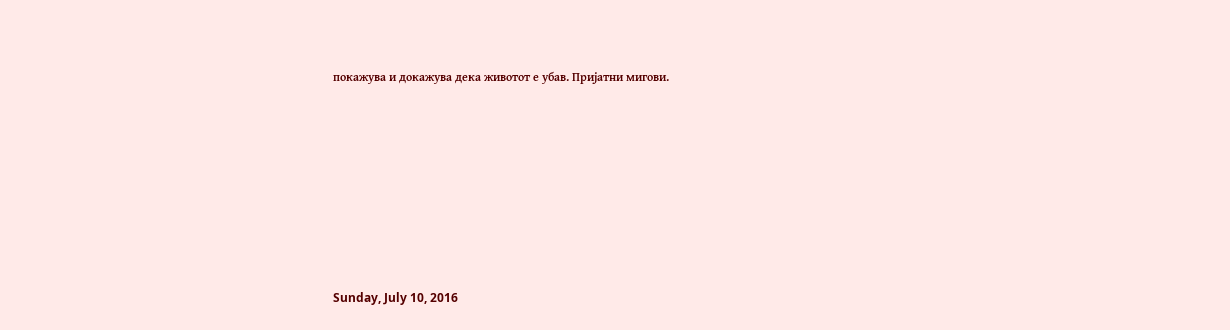покажува и докажува дека животот е убав. Пријатни мигови.








Sunday, July 10, 2016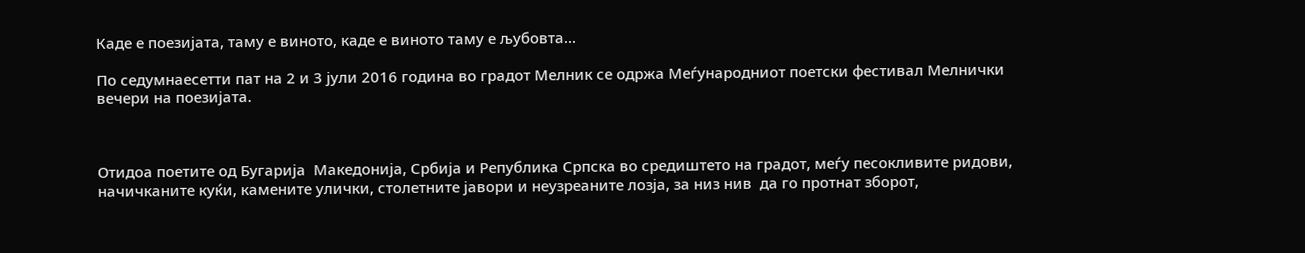Каде е поезијата, таму е виното, каде е виното таму е љубовта...

По седумнаесетти пат на 2 и 3 јули 2016 година во градот Мелник се одржа Меѓународниот поетски фестивал Мелнички вечери на поезијата.



Отидоа поетите од Бугарија  Македонија, Србија и Република Српска во средиштето на градот, меѓу песокливите ридови, начичканите куќи, камените улички, столетните јавори и неузреаните лозја, за низ нив  да го протнат зборот,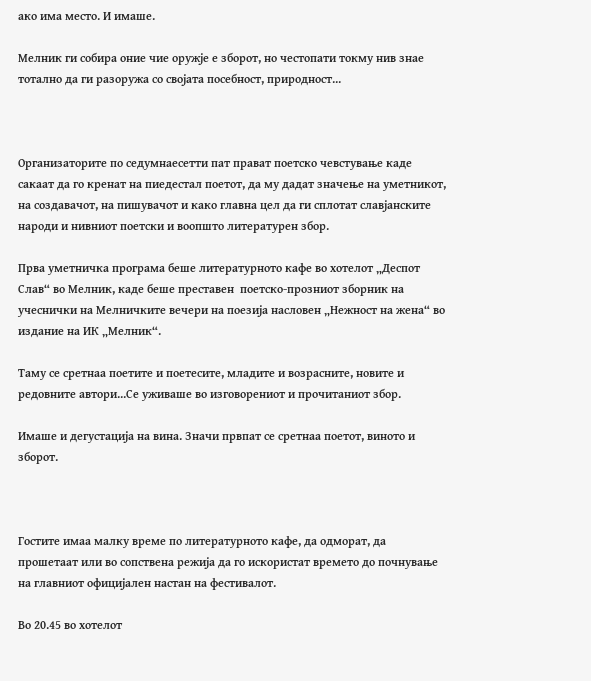ако има место. И имаше.

Мелник ги собира оние чие оружје е зборот, но честопати токму нив знае тотално да ги разоружа со својата посебност, природност...



Организаторите по седумнаесетти пат прават поетско чевстување каде сакаат да го кренат на пиедестал поетот, да му дадат значење на уметникот, на создавачот, на пишувачот и како главна цел да ги сплотат славјанските народи и нивниот поетски и воопшто литературен збор.

Прва уметничка програма беше литературното кафе во хотелот „Деспот Слав“ во Мелник, каде беше преставен  поетско-прозниот зборник на учеснички на Мелничките вечери на поезија насловен „Нежност на жена“ во издание на ИК „Мелник“.

Таму се сретнаа поетите и поетесите, младите и возрасните, новите и редовните автори...Се уживаше во изговорениот и прочитаниот збор.

Имаше и дегустација на вина. Значи првпат се сретнаа поетот, виното и зборот.



Гостите имаа малку време по литературното кафе, да одморат, да прошетаат или во сопствена режија да го искористат времето до почнување на главниот официјален настан на фестивалот.

Во 20.45 во хотелот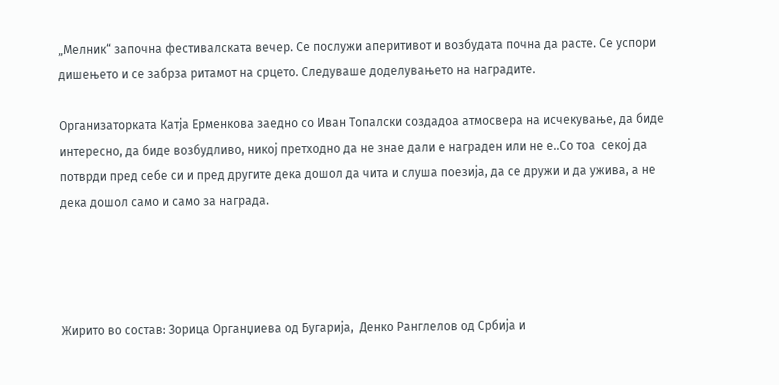„Мелник“ започна фестивалската вечер. Се послужи аперитивот и возбудата почна да расте. Се успори дишењето и се забрза ритамот на срцето. Следуваше доделувањето на наградите.

Организаторката Катја Ерменкова заедно со Иван Топалски создадоа атмосвера на исчекување, да биде интересно, да биде возбудливо, никој претходно да не знае дали е награден или не е..Со тоа  секој да потврди пред себе си и пред другите дека дошол да чита и слуша поезија, да се дружи и да ужива, а не дека дошол само и само за награда.




Жирито во состав: Зорица Органџиева од Бугарија,  Денко Ранглелов од Србија и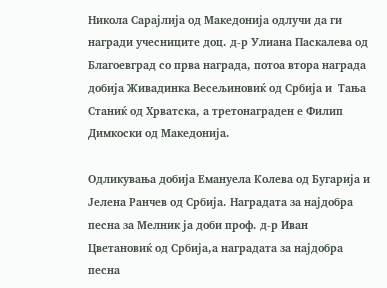Никола Сарајлија од Македонија одлучи да ги награди учесниците доц. д-р Улиана Паскалева од Благоевград со прва награда, потоа втора награда добија Живадинка Весељиновиќ од Србија и  Тања Станиќ од Хрватска, а третонаграден е Филип Димкоски од Македонија.

Одликувања добија Емануела Колева од Бугарија и Јелена Ранчев од Србија. Наградата за најдобра песна за Мелник ја доби проф. д-р Иван Цветановиќ од Србија,а наградата за најдобра песна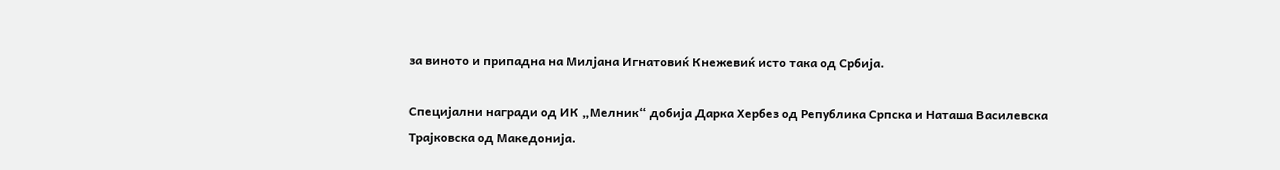за виното и припадна на Милјана Игнатовиќ Кнежевиќ исто така од Србија.

Специјални награди од ИК „Мелник“ добија Дарка Хербез од Република Српска и Наташа Василевска Трајковска од Македонија.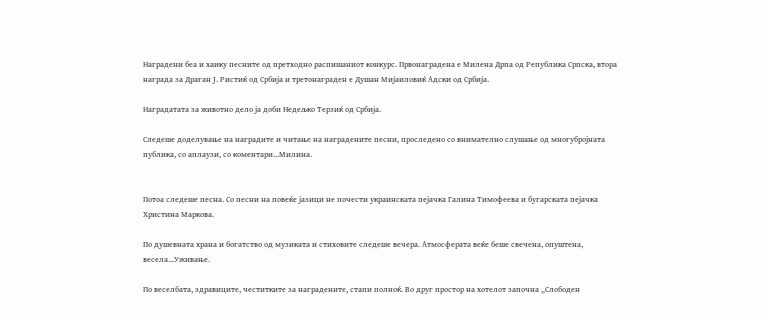Наградени беа и хаику песните од претходно распишаниот конкурс. Првонаградена е Милена Дрпа од Република Српска, втора награда за Драган Ј. Ристиќ од Србија и третонаграден е Душан Мијаиловиќ Адски од Србија.

Наградатата за животно дело ја доби Недељко Терзиќ од Србија.

Следеше доделување на наградите и читање на наградените песни, проследено со внимателно слушање од многубројната публика, со аплаузи, со коментари...Милина.


Потоа следеше песна. Со песни на повеќе јазици не почести украинската пејачка Галина Тимофеева и бугарската пејачка Христина Маркова.

По душевната храна и богатство од музиката и стиховите следеше вечера. Атмосферата веќе беше свечена, опуштена, весела...Уживање.

По веселбата, здравиците, честитките за наградените, стапи полноќ. Во друг простор на хотелот започна „Слободен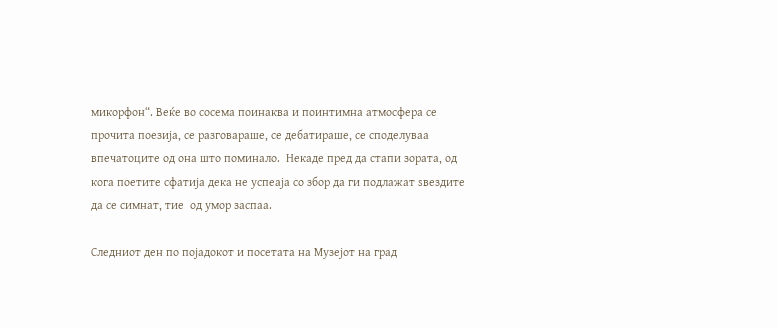микорфон“. Веќе во сосема поинаква и поинтимна атмосфера се прочита поезија, се разговараше, се дебатираше, се споделуваа впечатоците од она што поминало.  Некаде пред да стапи зората, од кога поетите сфатија дека не успеаја со збор да ги подлажат ѕвездите да се симнат, тие  од умор заспаа.

Следниот ден по појадокот и посетата на Музејот на град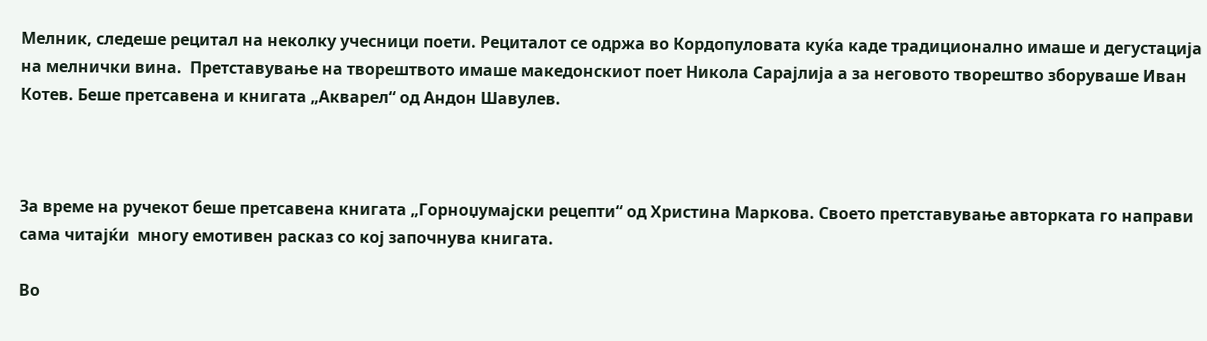Мелник, следеше рецитал на неколку учесници поети. Рециталот се одржа во Кордопуловата куќа каде традиционално имаше и дегустација на мелнички вина.  Претставување на творештвото имаше македонскиот поет Никола Сарајлија а за неговото творештво зборуваше Иван Котев. Беше претсавена и книгата „Акварел“ од Андон Шавулев.



За време на ручекот беше претсавена книгата „Горноџумајски рецепти“ од Христина Маркова. Своето претставување авторката го направи сама читајќи  многу емотивен расказ со кој започнува книгата.

Во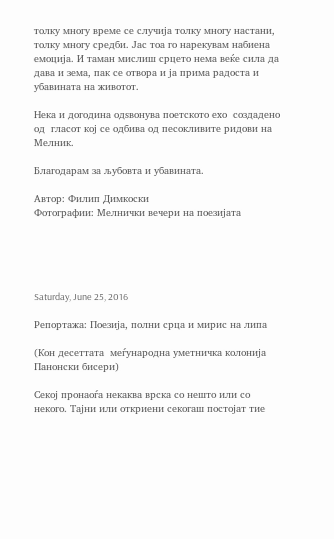толку многу време се случија толку многу настани, толку многу средби. Јас тоа го нарекувам набиена емоција. И таман мислиш срцето нема веќе сила да дава и зема, пак се отвора и ја прима радоста и убавината на животот.

Нека и догодина одѕвонува поетското ехо  создадено од  гласот кој се одбива од песокливите ридови на Мелник.

Благодарам за љубовта и убавината.

Автор: Филип Димкоски
Фотографии: Мелнички вечери на поезијата





Saturday, June 25, 2016

Репортажа: Поезија, полни срца и мирис на липа

(Кон десеттата  меѓународна уметничка колонија Панонски бисери)

Секој пронаоѓа некаква врска со нешто или со некого. Тајни или откриени секогаш постојат тие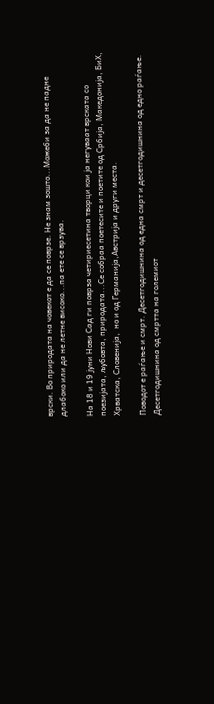врски. Во природата на човекот е да се поврзе. Не знам зошто...Можеби за да не падне длабоко или да не летне високо...па ете се врзува.

На 18 и 19 јуни Нови Сад ги поврза четириесетина творци кои ја негуваат врската со поезијата, љубовта, природата...Се собраа поетесите и поетите од Србија, Македонија, БиХ, Хрватска, Словенија,  но и од Германија,Австрија и други места.

Поводот е раѓање и смрт. Десетгодишнина од една смрт и десетгодишнина од едно раѓање. Десетгодишнина од смртта на големиот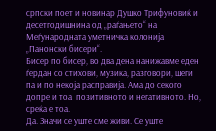српски поет и новинар Душко Трифуновиќ и десетгодишнина од „раѓањето“ на Меѓународната уметничка колонија „Панонски бисери“.
Бисер по бисер, во два дена нанижавме еден ѓердан со стихови, музика, разговори, шеги па и по некоја расправија. Ама до секого допре и тоа  позитивното и негативното. Но, среќа е тоа.
Да. Значи се уште сме живи. Се уште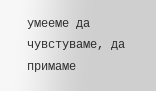умееме да чувстуваме, да примаме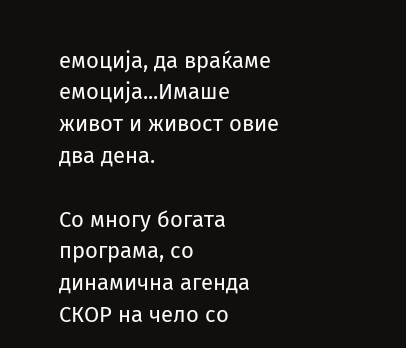емоција, да враќаме емоција...Имаше живот и живост овие два дена.

Со многу богата програма, со динамична агенда СКОР на чело со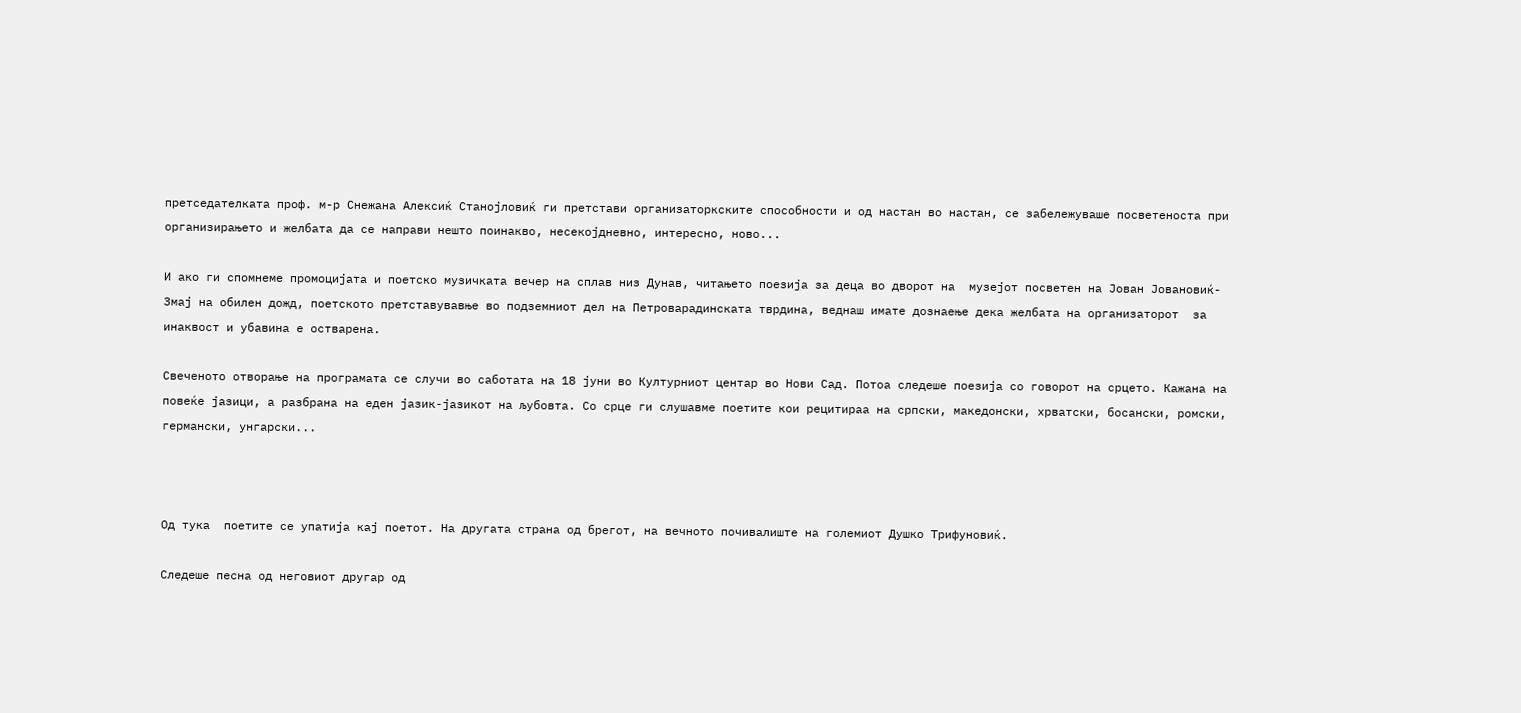претседателката проф. м-р Снежана Алексиќ Станојловиќ ги претстави организаторкските способности и од настан во настан, се забележуваше посветеноста при организирањето и желбата да се направи нешто поинакво, несекојдневно, интересно, ново...

И ако ги спомнеме промоцијата и поетско музичката вечер на сплав низ Дунав, читањето поезија за деца во дворот на  музејот посветен на Јован Јовановиќ-Змај на обилен дожд, поетското претставувавње во подземниот дел на Петроварадинската тврдина, веднаш имате дознаење дека желбата на организаторот  за инаквост и убавина е остварена.

Свеченото отворање на програмата се случи во саботата на 18 јуни во Културниот центар во Нови Сад. Потоа следеше поезија со говорот на срцето. Кажана на повеќе јазици, а разбрана на еден јазик-јазикот на љубовта. Со срце ги слушавме поетите кои рецитираа на српски, македонски, хрватски, босански, ромски, германски, унгарски...



Од тука  поетите се упатија кај поетот. На другата страна од брегот, на вечното почивалиште на големиот Душко Трифуновиќ.

Следеше песна од неговиот другар од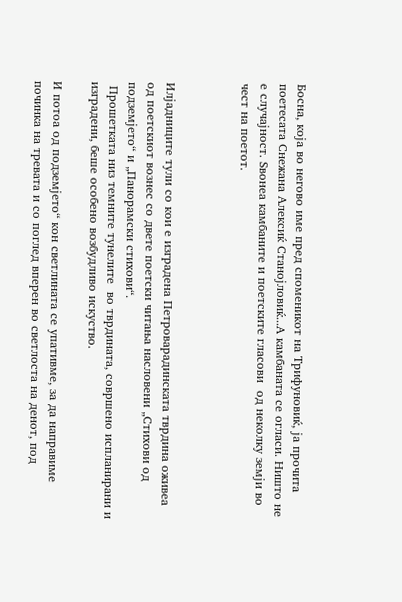Босна, која во негово име пред споменикот на Трифуновиќ, ја прочита поетесата Снежана Алексиќ Станојловиќ...А камбаната се огласи. Ништо не е случајност. Ѕвонеа камбаните и поетските гласови  од неколку земји во чест на поетот.



Илјадниците тули со кои е изградена Петроварадинската тврдина оживеа од поетскиот вознес со двете поетски читања насловени „Стихови од подземјето“ и „Панорамски стихови“.
 Прошетката низ темните тунелите  во тврдината, совршено испланирани и изградени, беше особено возбудливо искуство.

И потоа од подземјето“ кон светлината се упативме, за да направиме починка на тревата и со поглед вперен во светлоста на денот, под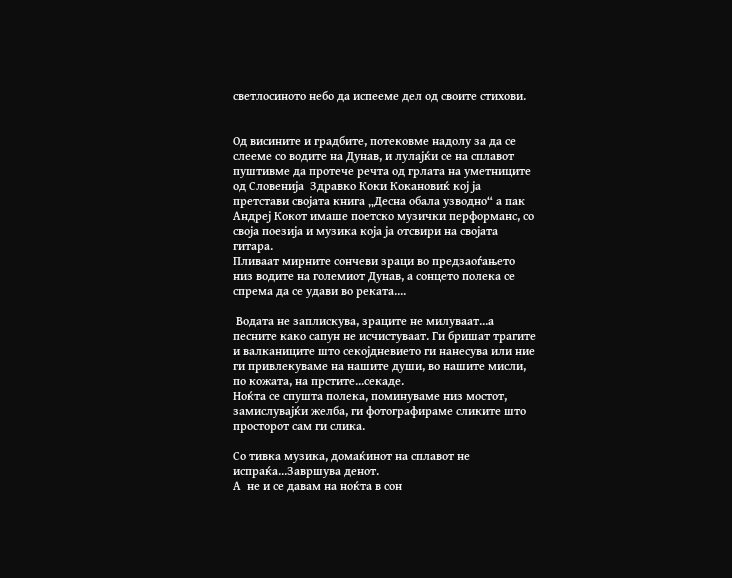светлосиното небо да испееме дел од своите стихови.


Од висините и градбите, потековме надолу за да се слееме со водите на Дунав, и лулајќи се на сплавот пуштивме да протече речта од грлата на уметниците од Словенија  Здравко Коки Кокановиќ кој ја претстави својата книга „Десна обала узводно“ а пак Андреј Кокот имаше поетско музички перформанс, со своја поезија и музика која ја отсвири на својата гитара.
Пливаат мирните сончеви зраци во предзаоѓањето низ водите на големиот Дунав, а сонцето полека се спрема да се удави во реката....

 Водата не заплискува, зраците не милуваат...а песните како сапун не исчистуваат. Ги бришат трагите и валканиците што секојдневието ги нанесува или ние ги привлекуваме на нашите души, во нашите мисли, по кожата, на прстите...секаде.
Ноќта се спушта полека, поминуваме низ мостот, замислувајќи желба, ги фотографираме сликите што просторот сам ги слика.

Со тивка музика, домаќинот на сплавот не испраќа...Завршува денот.
А  не и се давам на ноќта в сон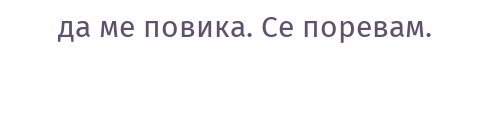да ме повика. Се поревам.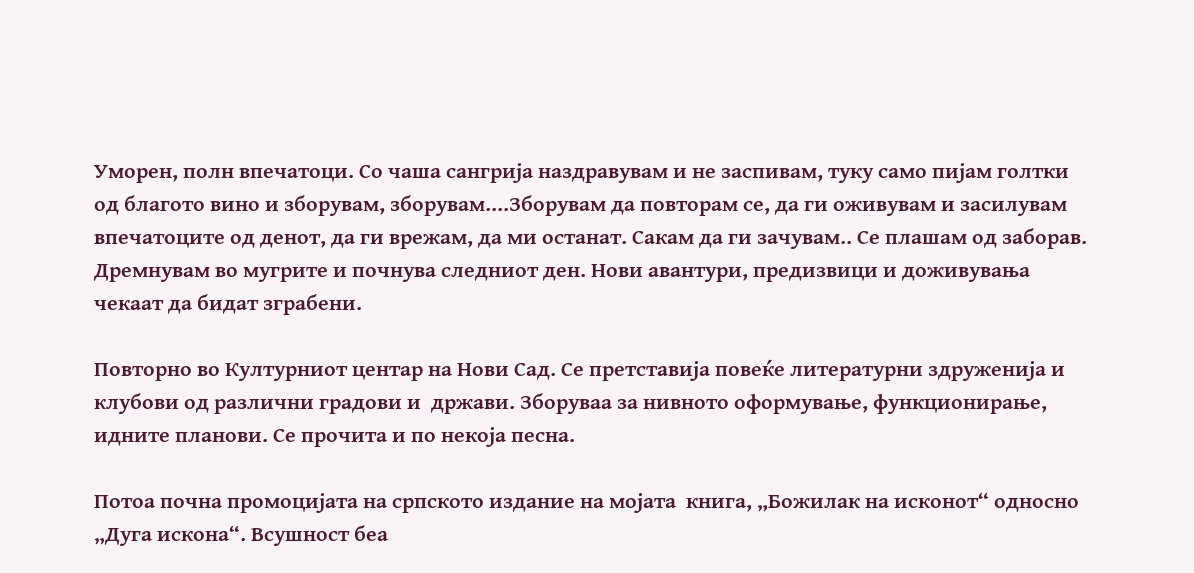Уморен, полн впечатоци. Со чаша сангрија наздравувам и не заспивам, туку само пијам голтки од благото вино и зборувам, зборувам....Зборувам да повторам се, да ги оживувам и засилувам впечатоците од денот, да ги врежам, да ми останат. Сакам да ги зачувам.. Се плашам од заборав.
Дремнувам во мугрите и почнува следниот ден. Нови авантури, предизвици и доживувања чекаат да бидат зграбени.

Повторно во Културниот центар на Нови Сад. Се претставија повеќе литературни здруженија и клубови од различни градови и  држави. Зборуваа за нивното оформување, функционирање, идните планови. Се прочита и по некоја песна.

Потоа почна промоцијата на српското издание на мојата  книга, „Божилак на исконот“ односно „Дуга искона“. Всушност беа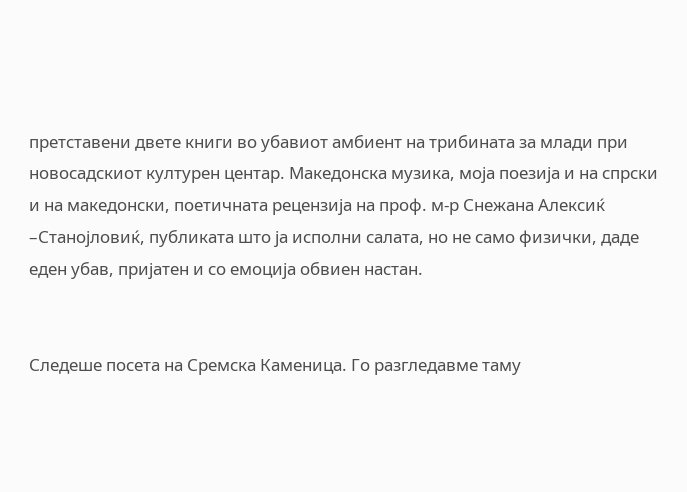претставени двете книги во убавиот амбиент на трибината за млади при новосадскиот културен центар. Македонска музика, моја поезија и на спрски и на македонски, поетичната рецензија на проф. м-р Снежана Алексиќ –Станојловиќ, публиката што ја исполни салата, но не само физички, даде еден убав, пријатен и со емоција обвиен настан.


Следеше посета на Сремска Каменица. Го разгледавме таму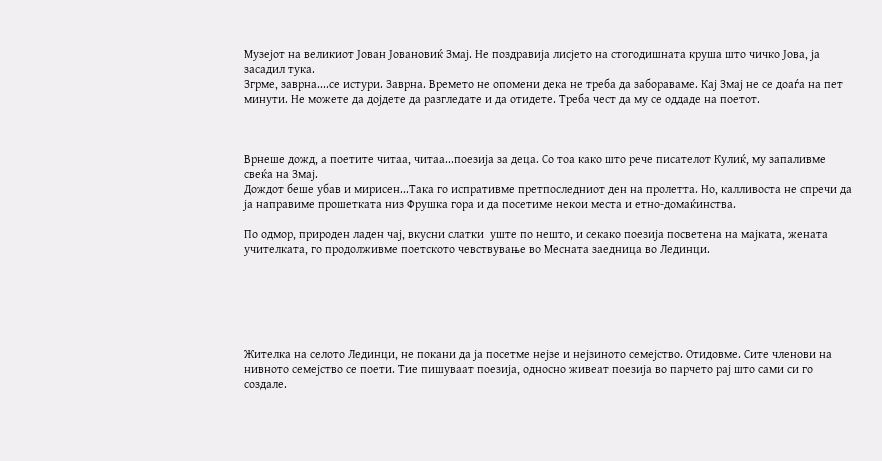Музејот на великиот Јован Јовановиќ Змај. Не поздравија лисјето на стогодишната круша што чичко Јова, ја засадил тука.
Згрме, заврна....се истури. Заврна. Времето не опомени дека не треба да забораваме. Кај Змај не се доаѓа на пет минути. Не можете да дојдете да разгледате и да отидете. Треба чест да му се оддаде на поетот.



Врнеше дожд, а поетите читаа, читаа...поезија за деца. Со тоа како што рече писателот Кулиќ, му запаливме свеќа на Змај.
Дождот беше убав и мирисен...Така го испративме претпоследниот ден на пролетта. Но, калливоста не спречи да ја направиме прошетката низ Фрушка гора и да посетиме некои места и етно-домаќинства.

По одмор, природен ладен чај, вкусни слатки  уште по нешто, и секако поезија посветена на мајката, жената учителката, го продолживме поетското чевствување во Месната заедница во Лединци.






Жителка на селото Лединци, не покани да ја посетме нејзе и нејзиното семејство. Отидовме. Сите членови на нивното семејство се поети. Тие пишуваат поезија, односно живеат поезија во парчето рај што сами си го создале.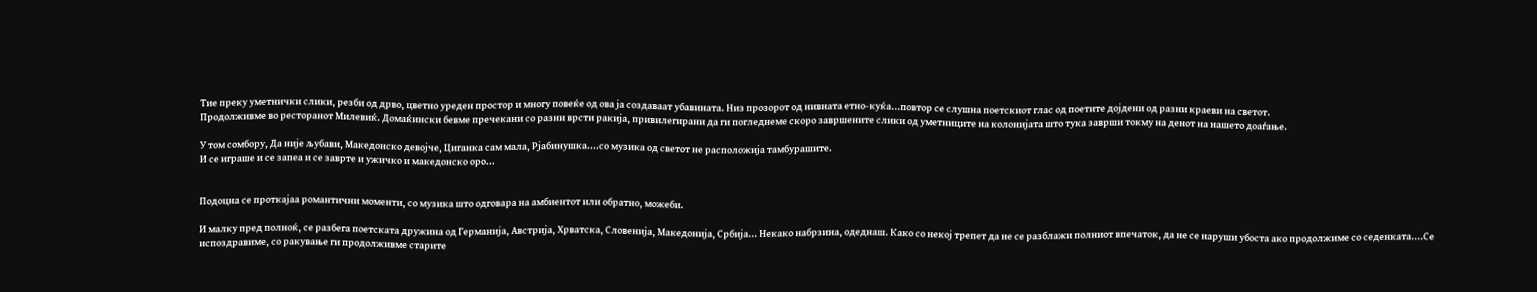Тие преку уметнички слики, резби од дрво, цветно уреден простор и многу повеќе од ова ја создаваат убавината. Низ прозорот од нивната етно-куќа...повтор се слушна поетскиот глас од поетите дојдени од разни краеви на светот.
Продолживме во ресторанот Милевиќ. Домаќински бевме пречекани со разни врсти ракија, привилегирани да ги погледнеме скоро завршените слики од уметниците на колонијата што тука заврши токму на денот на нашето доаѓање.

У том сомбору, Да није љубави, Македонско девојче, Циганка сам мала, Рјабинушка....со музика од светот не расположија тамбурашите.
И се играше и се запеа и се заврте и ужичко и македонско оро...


Подоцна се проткајаа романтични моменти, со музика што одговара на амбиентот или обратно, можеби.

И малку пред полноќ, се разбега поетската дружина од Германија, Австрија, Хрватска, Словенија, Македонија, Србија... Некако набрзина, одеднаш. Како со некој трепет да не се разблажи полниот впечаток, да не се наруши убоста ако продолжиме со седенката....Се испоздравиме, со ракување ги продолживме старите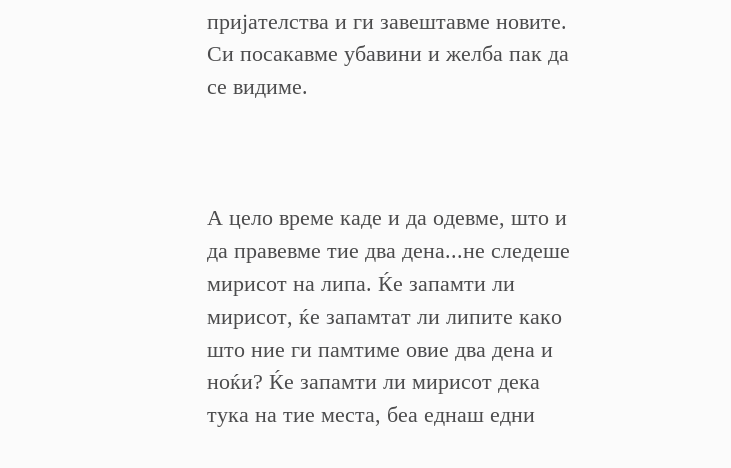пријателства и ги завештавме новите. Си посакавме убавини и желба пак да се видиме.



А цело време каде и да одевме, што и да правевме тие два дена...не следеше мирисот на липа. Ќе запамти ли мирисот, ќе запамтат ли липите како што ние ги памтиме овие два дена и ноќи? Ќе запамти ли мирисот дека тука на тие места, беа еднаш едни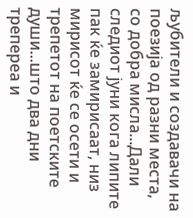љубители и создавачи на поезија од разни места, со добра мисла...Дали следиот јуни кога липите пак ќе замирисаат, низ мирисот ќе се осети и трепетот на поетските души...што два дни трепереа и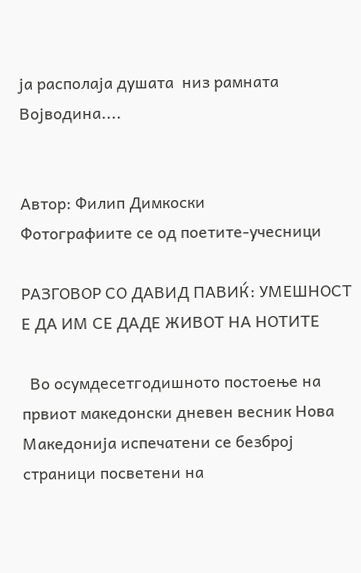ја располаја душата  низ рамната Војводина....


Автор: Филип Димкоски
Фотографиите се од поетите-учесници

РАЗГОВОР СО ДАВИД ПАВИЌ: УМЕШНОСТ Е ДА ИМ СЕ ДАДЕ ЖИВОТ НА НОТИТЕ

  Во осумдесетгодишното постоење на првиот македонски дневен весник Нова Македонија испечатени се безброј страници посветени на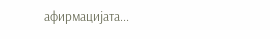афирмацијата...